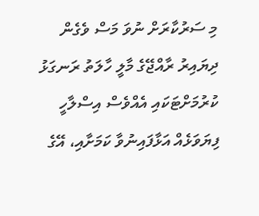މި ސަރުކާރަށް ނުވަ މަސް ވެގެން ދިޔައިރު ރާއްޖޭގެ މާލީ ހާލަތު ރަނގަޅު ކުރުމަށްޓަކައި އެއްވެސް އިސްލާހީ ފިޔަވަޅެއް އަޅާފައިނުވާ ކަމަށާއި، އޭގެ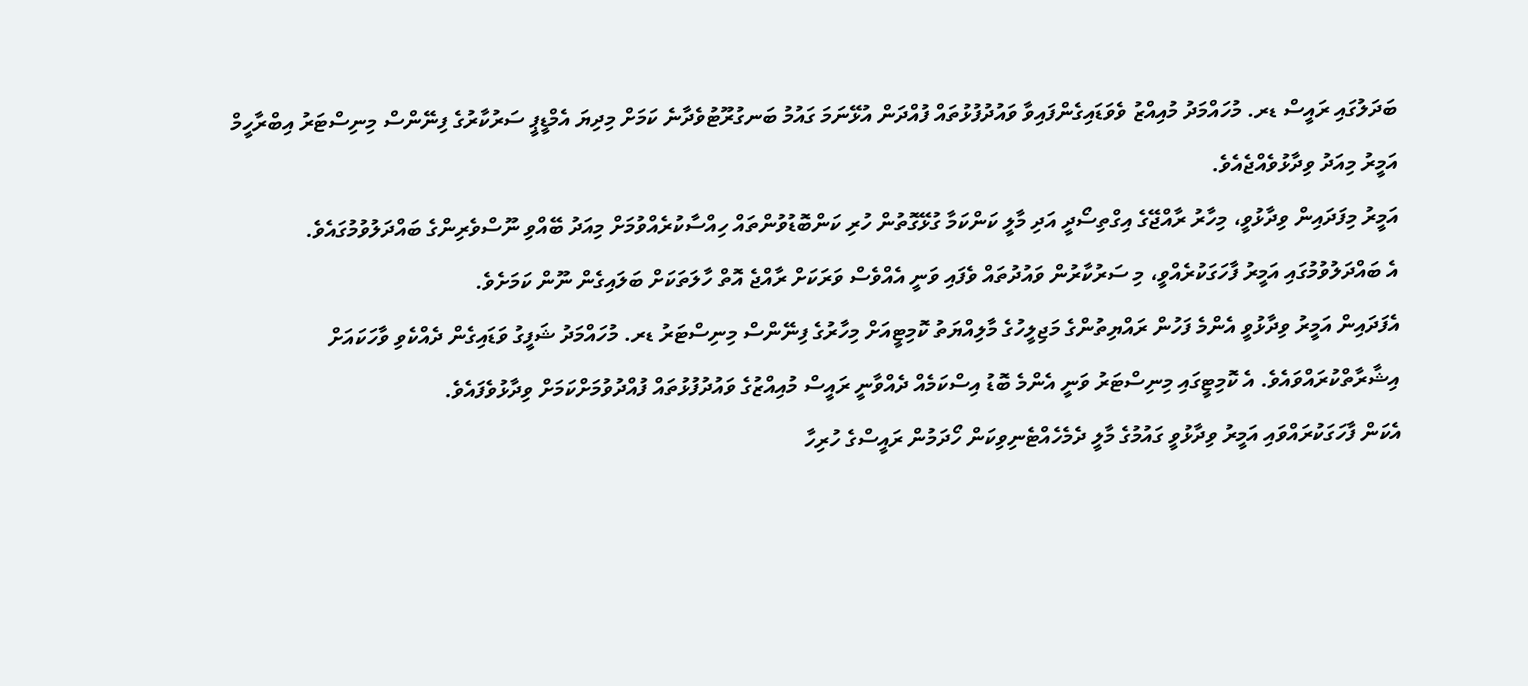ބަދަލުގައި ރައީސް ޑރ. މުހައްމަދު މުއިއްޒު ވެވަޑައިގެންފައިވާ ވައުދުފުޅުތައް ފުއްދަން އުޅޭނަމަ ގައުމު ބަނގުރޫޓުވެދާނެ ކަމަށް މިދިޔަ އެމްޑީޕީ ސަރުކާރުގެ ފިނޭންސް މިނިސްޓަރު އިބްރާހީމް އަމީރު މިއަދު ވިދާޅުވެއްޖެއެވެ.
އަމީރު މިފަދައިން ވިދާޅުވީ، މިހާރު ރާއްޖޭގެ އިގްތިސޯދީ އަދި މާލީ ކަންކަމާ ގުޅޭގޮތުން ހުރި ކަންބޮޑުވުންތައް ހިއްސާކުރެއްވުމަށް މިއަދު ބޭއްވި ނޫސްވެރިންގެ ބައްދަލުވުމުގައެވެ.
އެ ބައްދަލުވުމުގައި އަމީރު ފާހަގަކުރެއްވީ، މި ސަރުކާރުން ވައުދުތައް ވެފައި ވަނީ އެއްވެސް ވަރަކަށް ރާއްޖެ އޮތް ހާލަތަކަށް ބަލައިގެން ނޫން ކަމަށެވެ.
އެފަދައިން އަމީރު ވިދާޅުވީ އެންމެ ފަހުން ރައްޔިތުންގެ މަޖިލީހުގެ މާލިއްޔަތު ކޮމިޓީއަށް މިހާރުގެ ފިނޭންސް މިނިސްޓަރު ޑރ. މުހައްމަދު ޝަފީގު ވަޑައިގެން ދެއްކެވި ވާހަކައަށް އިޝާރާތްކުރައްވައެވެ. އެ ކޮމިޓީގައި މިނިސްޓަރު ވަނީ އެންމެ ބޮޑު އިސްކަމެއް ދެއްވާނީ ރައީސް މުއިއްޒުގެ ވައުދުފުޅުތައް ފުއްދުވުމަށްކަމަށް ވިދާޅުވެފައެވެ.
އެކަން ފާހަގަކުރައްވައި އަމީރު ވިދާޅުވީ ގައުމުގެ މާލީ ދެމެހެއްޓެނިވިކަން ހޯދަމުން ރައީސްގެ ހުރިހާ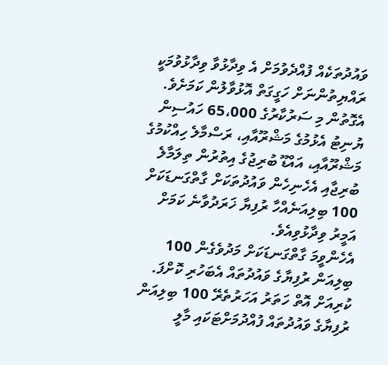ވައުދުތަކެއް ފުއްދެވުމަށް އެ ވިދާޅުވާ ވިދާޅުވުމަކީ ރައްޔިތުންނަށް ހަގީގަތް އޮޅުވާލުން ކަމަށެވެ.
އެގޮތުން މި ސަރުކާރުގެ 65،000 ހައުސިން ޔުނިޓު އެޅުމުގެ މަޝްރޫއާއި، ރަސްމާލެ ހިއްކުމުގެ މަޝްރޫއާއި، އައްޑޫ ބުރިޖުގެ އިތުރުން ތިލަމާލެ ބުރިޖާއި އެހެނިހެން ވައުދުތަކަށް ގާތްގަނޑަކަށް 100 ބިލިއަނެއްހާ ރުފިޔާ ޚަރަދުވާނެ ކަމަށް އަމީރު ވިދާޅުވިއެވެ.
އެހެންވީމަ ގާތްގަނޑަކަށް މަދުވެގެން 100 ބިލިއަން ރުފިޔާގެ ވައުދުތައް އެބަހުރި ކޮށްފަ. ކުރިއަށް އޮތް ހަތަރު އަހަރުތެރޭ 100 ބިލިއަން ރުފިޔާގެ ވައުދުތައް ފުއްދުމަށްޓަކައި މާލީ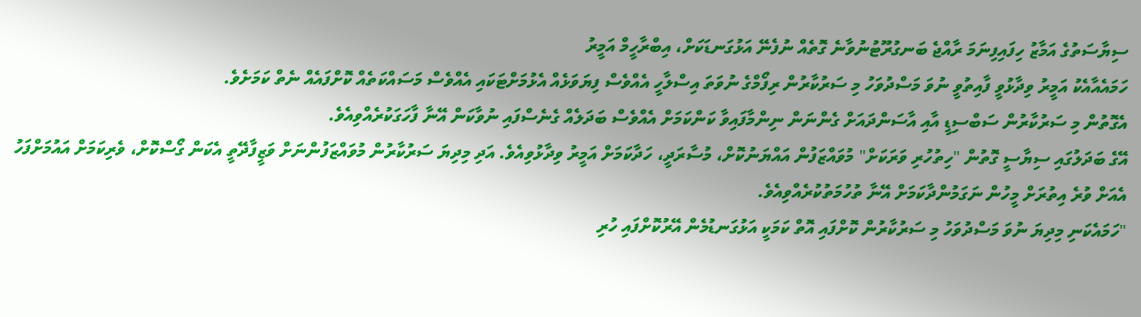ސިޔާސަތުގެ އަމާޒު ހިފައިފިނަމަ ރާއްޖެ ބަނގުރޫޓުނުވާނެ ގޮތެއް ނުފެނޭ އަޅުގަނޑަކަށް، އިބްރާހީމް އަމީރު
ހަމައެއާއެކު އަމީރު ވިދާޅުވީ ފާއިތުވީ ނުވަ މަސްދުވަހު މި ސަރުކާރުން ރިފޯމްގެ ނުވަތަ އިސްލާހީ އެއްވެސް ފިޔަވަޅެއް އެޅުމަށްޓަކައި އެއްވެސް މަސައްކަތެއް ކޮށްފައެއް ނެތް ކަމަށެވެ.
އެގޮތުން މި ސަރުކާރުން ސަބްސިޑީ އާއި އާސަންދައަށް ގެންނަން ނިންމާފައިވާ ކަންކަމަށް އެއްވެސް ބަދަލެއް ގެނެސްފައި ނުވާކަން އޭނާ ފާހަގަކުރެއްވިއެވެ.
އޭގެ ބަދަލުގައި ސިޔާސީ ގޮތުން "ހިތުހުރި ވަރަކަށް" މުވައްޒަފުން އައްޔަނުކޮށް، މުސާރަދީ، ހަދާކަމަށް އަމީރު ވިދާޅުވިއެވެ. އަދި މިދިޔަ ސަރުކާރުން މުވައްޒަފުންނަށް ވަޒީފާދޭތީ އެކަން ގޯސްކޮށް، ވެރިކަމަށް އައުމަށްފަހު އެއަށް ވުރެ އިތުރަށް މީހުން ނަގަމުންދާކަމަށް އޭނާ ތުހުމަތުކުރެއްވިއެވެ.
"ހަމައެކަނި މިދިޔަ ނުވަ މަސްދުވަހު މި ސަރުކާރުން ކޮށްފައި އޮތް ކަމަކީ އަޅުގަނޑުމެން އޭރުކޮށްފައި ހުރި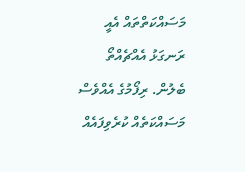މަސައްކަތްތައް އެއީ ރަނގަޅު އެއްޗެއްތޯ ބެލުން. ރިފޯމުގެ އެއްވެސް މަސައްކަތެއް ކުރެވިފައެއް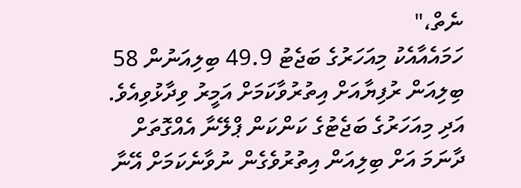ނެތް،"
ހަމައެއާއެކު މިއަހަރުގެ ބަޖެޓު 49.9 ބިލިއަނުން 58 ބިލިއަން ރުފިޔާއަށް އިތުރުވާކަމަށް އަމީރު ވިދާޅުވިއެވެ. އަދި މިއަހަރުގެ ބަޖެޓުގެ ކަންކަން ޕްލޭނާ އެއްގޮތަށް ދާނަމަ އަށް ބިލިއަން އިތުރުވެގެން ނުވާނެކަމަށް އޭނާ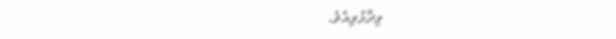ވިދާޅުވިއެވެ.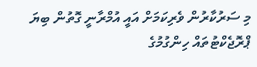މި ސަރުކާރުން ވެރިކަމަށް އައީ އުމްރާނީ ގޮތުން ބިޔަ ޕްރޮޖެކްޓުތައް ހިންގުމުގެ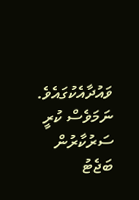ވައުދާއެކުގައެވެ. ނަމަވެސް ކުރީ ސަރުކާރުން ބަޖެޓު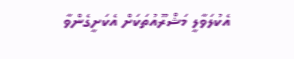އެކުލަވާލީ މަޝްރޫއުތަކަށް އެކަށީގެންވާ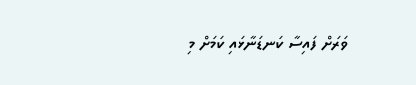ވަރަށް ފައިސާ ކަނޑަނާޅައި ކަމަށް މި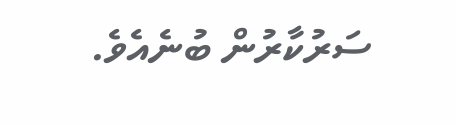ސަރުކާރުން ބުނެއެވެ.